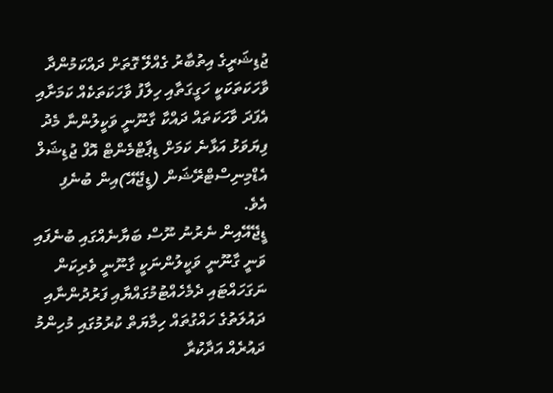ޖުޑިޝަރީގެ އިތުބާރު ގެއްލޭ ގޮތަށް ދައްކަމުންދާ ވާހަކަތަކަކީ ހަގީގަތާއި ހިލާފު ވާހަކަތަކެއް ކަމަށާއި އެފަދަ ވާހަކަތައް ދައްކާ ގާނޫނީ ވަކީލުންނާ މެދު ފިޔަވަޅު އަޅާނެ ކަމަށް ޑިޕާޓްމެންޓް އޮފް ޖުޑިޝަލް އެޑްމިނިސްޓްރޭޝަން (ޑީޖޭއޭ)އިން ބުނެފި އެވެ.
ޑީޖޭއޭއިން ނެރުނު ނޫސް ބަޔާނެއްގައި ބުނެފައި ވަނީ ގާނޫނީ ވަކީލުންނަކީ ގާނޫނީ ވެރިކަން ނަގަހައްޓައި ދެމެހެއްޓުމުގައްޔާއި ފަރުދުންނާއި ދައުލަތުގެ ހައްގުތައް ހިމާޔަތް ކުރުމުގައި މުހިންމު ދައުރެއް އަދާކުރާ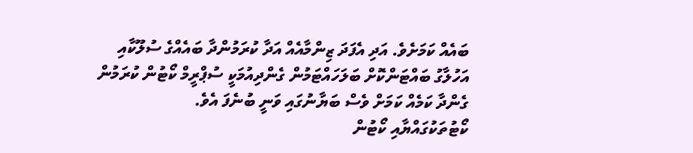ބައެއް ކަމަށެވެ. އަދި އެފަދަ ޒިންމާއެއް އަދާ ކުރަމުންދާ ބައެއްގެ ސުލޫކާއި އަހުލާގު ބައްޓަންކޮށް ބަލަހައްޓަމުން ގެންދިއުމަކީ ސުޕްރީމް ކޯޓުން ކުރަމުން ގެންދާ ކަމެއް ކަމަށް ވެސް ބަޔާނުގައި ވަނީ ބުނެފަ އެވެ.
ކޯޓުތަކުގައްޔާއި ކޯޓުން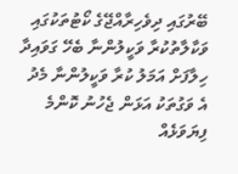ބޭރުގައި ދިވެހިރާއްޖޭގެ ކޯޓުތަކުގައި ވަކާލާތުކުރާ ވަކީލުންނާ ބެހޭ ގަވައިދާ ހިލާފަށް އަމަލު ކުރާ ވަކީލުންނާ މެދު އެ ވަގުތަކު އަޅަން ޖެހުނު ކޮންމެ ފިޔަވަޅެއް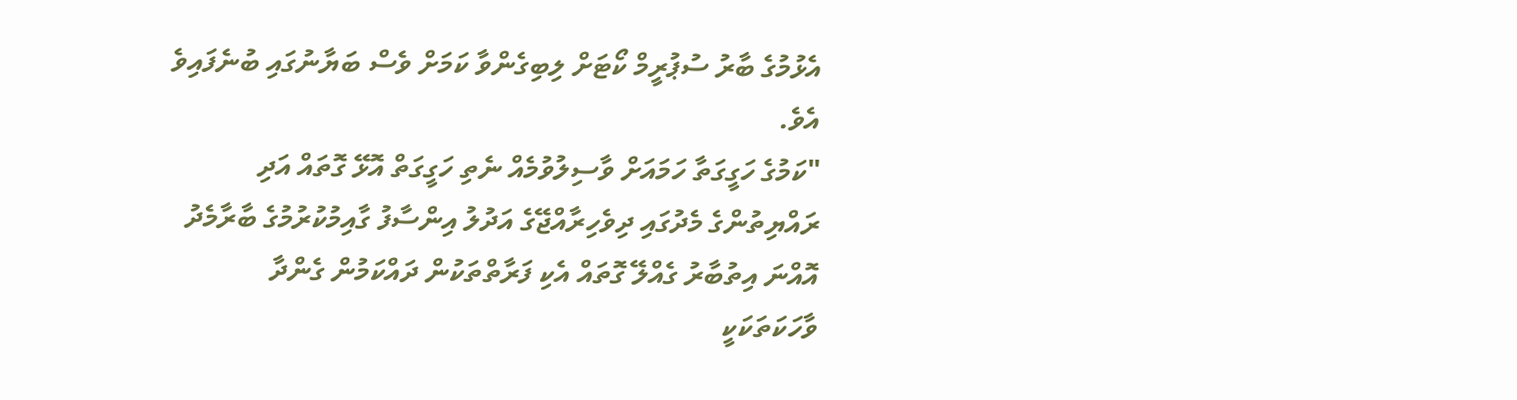އެޅުމުގެ ބާރު ސުޕުރީމް ކޯޓަށް ލިބިގެންވާ ކަމަށް ވެސް ބަޔާނުގައި ބުނެފައިވެ އެވެ.
"ކަމުގެ ހަގީގަތާ ހަމައަށް ވާސިލުވުމެއް ނެތި ހަގީގަތް އޮޅޭ ގޮތައް އަދި ރައްޔިތުންގެ މެދުގައި ދިވެހިރާއްޖޭގެ އަދުލު އިންސާފު ގާއިމުކުރުމުގެ ބާރާމެދު އޮއްނަ އިތުބާރު ގެއްލޭ ގޮތައް އެކި ފަރާތްތަކުން ދައްކަމުން ގެންދާ ވާހަކަތަކަކީ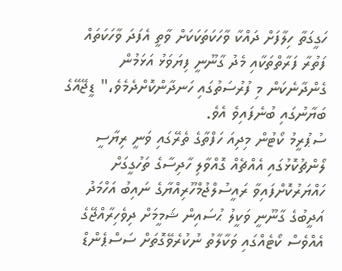ހަގީގަތާ ހިލާފަށް ދައްކާ ވާހަކަތަކަކަށް ވާތީ އެފަދަ ވާހަކަތައް ފަތުރާ ފަރާތްތަކާއި މެދު ގާނޫނީ ފިޔަވަޅު އަޅަމުން ގެންދާނެކަން މި ފުރުސަތުގައި ހަނދާންކޮށްދެމެވެ،" ޑީޖޭއޭގެ ބަޔާނުގައި ބުނެފައިވެ އެވެ.
ސުޕުރީމު ކޯޓުން މިދިއަ ހަފްތާގެ ތެރޭގައި ވަނީ ރިޔާސީ ލޯންޗުކޮޅުގައި އެއްޗެއް ގޮއްވާލި ހާދިސާގެ ތަހުގީގަށް ހައްޔަރުކޮށްފައިވާ ރައީސުލްޖުމްހޫރިއްޔާގެ ނައިބު އަހްމަދު އަދީބުގެ ގާނޫނީ ވަކީލު ޙުސައިން ޝަމީމަށް ދިވެހިރާއްޖޭގެ އެއްވެސް ކޯޓެއްގައި ވަކާލާތު ނުކުރެވޭގޮތަށް ސަސްޕެންޑް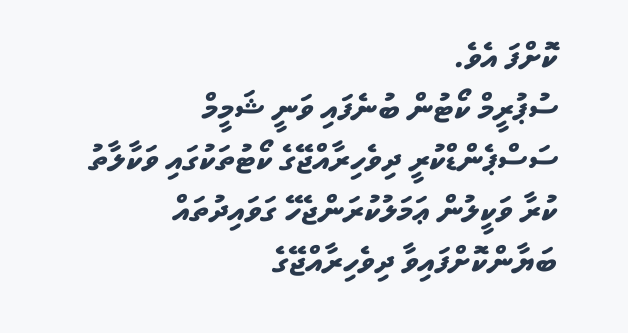ކޮށްފަ އެވެ.
ސުޕުރީމް ކޯޓުން ބުނެފައި ވަނީ ޝަމީމް ސަސްޕެންޑްކުރީ ދިވެހިރާއްޖޭގެ ކޯޓުތަކުގައި ވަކާލާތު ކުރާ ވަކީލުން ޢަމަލުކުރަންޖެހޭ ގަވައިދުތައް ބަޔާންކޮށްފައިވާ ދިވެހިރާއްޖޭގެ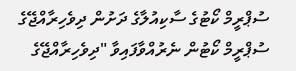ސުޕްރީމް ކޯޓުގެ ސާކިއުލާގެ ދަށުން ދިވެހިރާއްޖޭގެ ސުޕްރީމް ކޯޓުން ނެރުއްވާފައިވާ "ދިވެހިރާއްޖޭގެ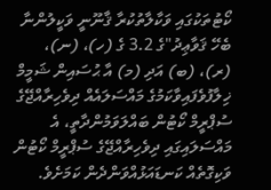ކޯޓުތަކުގައި ވަކާލާތުކުރާ ޤާނޫނީ ވަކީލުންނާ ބެހޭ ޤަވާޢިދު"ގެ 3.2 ގެ (ހ)، (ނ)، (ރ)، (ބ) އަދި (މ) އާ ޙުސައިން ޝަމީމް ޚިލާފުވެފައިވާކަމުގެ މައްސަލައެއް ދިވެހިރާއްޖޭގެ ސުޕްރީމް ކޯޓުން ބައްލަވަމުންދާތީ، އެ މައްސަލައިގައި ދިވެހިރާއްޖޭގެ ސުޕްރީމް ކޯޓުން ވަކިގޮތެއް ކަނޑައަޅުއްވަންދެން ކަމަށެވެ.